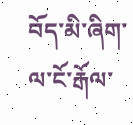བོད་མི་ཞིག་ལ་ངོ་རྒོལ་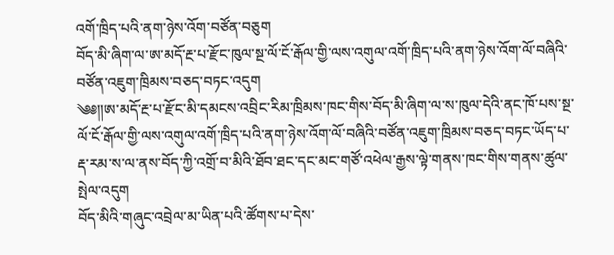འགོ་ཁྲིད་པའི་ནག་ཉེས་འོག་བཙོན་བཅུག
བོད་མི་ཞིག་ལ་ཨ་མདོ་རྔ་པ་རྫོང་ཁུལ་སྔ་ལོ་ངོ་རྒོལ་གྱི་ལས་འགུལ་འགོ་ཁྲིད་པའི་ནག་ཉེས་འོག་ལོ་བཞིའི་བཙོན་འཇུག་ཁྲིམས་བཅད་བཏང་འདུག
༄༅༎ཨ་མདོ་རྔ་པ་རྫོང་མི་དམངས་འབྲིང་རིམ་ཁྲིམས་ཁང་གིས་བོད་མི་ཞིག་ལ་ས་ཁུལ་དེའི་ནང་ཁོ་པས་སྔ་ལོ་ངོ་རྒོལ་གྱི་ལས་འགུལ་འགོ་ཁྲིད་པའི་ནག་ཉེས་འོག་ལོ་བཞིའི་བཙོན་འཇུག་ཁྲིམས་བཅད་བཏང་ཡོད་པ་རྡ་རམ་ས་ལ་ནས་བོད་ཀྱི་འགྲོ་བ་མིའི་ཐོབ་ཐང་དང་མང་གཙོ་འཕེལ་རྒྱས་ལྟེ་གནས་ཁང་གིས་གནས་ཚུལ་སྤེལ་འདུག
བོད་མིའི་གཞུང་འབྲེལ་མ་ཡིན་པའི་ཚོགས་པ་དེས་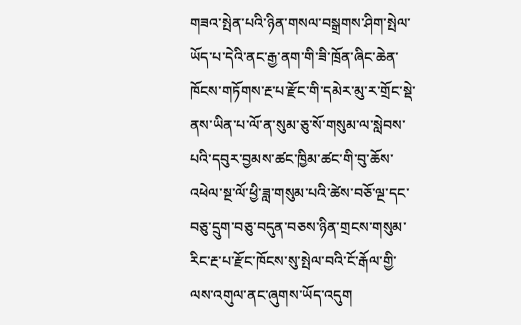གཟའ་སྤེན་པའི་ཉིན་གསལ་བསྒྲགས་ཤིག་སྤེལ་ཡོད་པ་དེའི་ནང་རྒྱ་ནག་གི་ཟི་ཁྲོན་ཞིང་ཆེན་ཁོངས་གཏོགས་རྔ་པ་རྫོང་གི་དམེར་མུ་ར་གྲོང་སྡེ་ནས་ཡིན་པ་ལོ་ན་སུམ་ཅུ་སོ་གསུམ་ལ་སླེབས་པའི་དབུར་བྱམས་ཚང་ཁྱིམ་ཚང་གི་བུ་ཆོས་འཕེལ་སྔ་ལོ་ཕྱི་ཟླ་གསུམ་པའི་ཚེས་བཅོ་ལྔ་དང་བཅུ་དྲུག་བཅུ་བདུན་བཅས་ཉིན་གྲངས་གསུམ་རིང་རྔ་པ་རྫོང་ཁོངས་སུ་སྤེལ་བའི་ངོ་རྒོལ་གྱི་ལས་འགུལ་ནང་ཞུགས་ཡོད་འདུག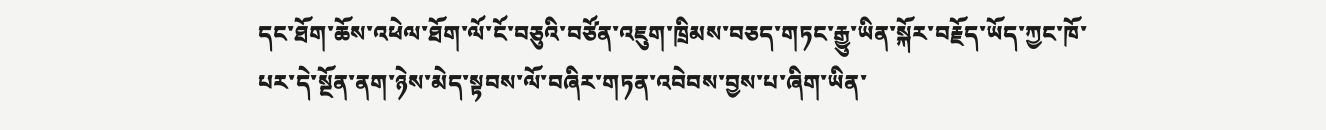དང་ཐོག་ཆོས་འཕེལ་ཐོག་ལོ་ངོ་བཅུའི་བཙོན་འཇུག་ཁྲིམས་བཅད་གཏང་རྒྱུ་ཡིན་སྐོར་བརྗོད་ཡོད་ཀྱང་ཁོ་པར་དེ་སྔོན་ནག་ཉེས་མེད་སྟབས་ལོ་བཞིར་གཏན་འབེབས་བྱས་པ་ཞིག་ཡིན་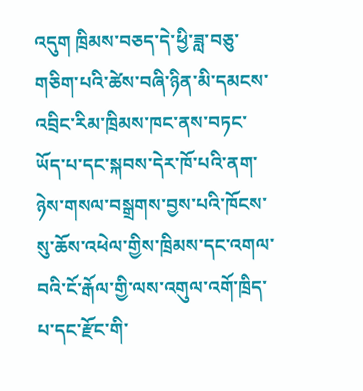འདུག ཁྲིམས་བཅད་དེ་ཕྱི་ཟླ་བཅུ་གཅིག་པའི་ཚེས་བཞི་ཉིན་མི་དམངས་འབྲིང་རིམ་ཁྲིམས་ཁང་ནས་བཏང་ཡོད་པ་དང་སྐབས་དེར་ཁོ་པའི་ནག་ཉེས་གསལ་བསྒྲགས་བྱས་པའི་ཁོངས་སུ་ཆོས་འཕེལ་གྱིས་ཁྲིམས་དང་འགལ་བའི་ངོ་རྒོལ་གྱི་ལས་འགུལ་འགོ་ཁྲིད་པ་དང་རྫོང་གི་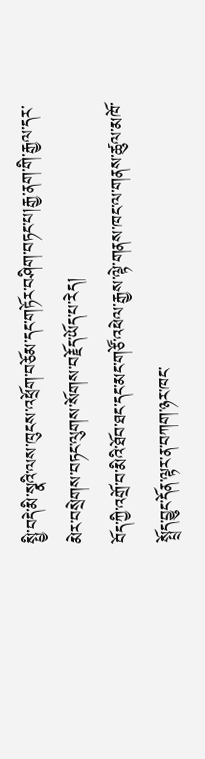སྤྱི་བདེ་མི་སྣའི་ལས་ཁུངས་འཕྲོག་བཅོམ་དང་གཏོར་བཤིག་བཏང་པ།རྒྱ་ནག་གི་རྒྱལ་དར་མེར་བསྲེགས་བཏང་ལུགས་སོགས་བརྗོད་ཡོད་པ་རེད།
བོད་ཀྱི་འགྲོ་བ་མིའི་ཐོབ་ཐང་དང་མང་གཙོ་འཕེལ་རྒྱས་ལྟེ་གནས་ཁང་ལ་གནས་ཚུལ་མཁོ་སྤྲོད་བྱུང་དོན་ལྟར་ན་བཀག་ཉར་ཁང་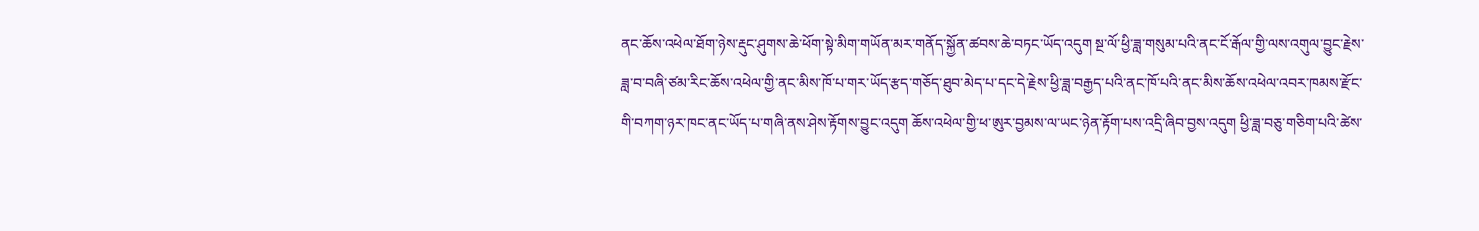ནང་ཆོས་འཕེལ་ཐོག་ཉེས་རྡུང་ཤུགས་ཆེ་ཕོག་སྟེ་མིག་གཡོན་མར་གནོད་སྐྱོན་ཚབས་ཆེ་བཏང་ཡོད་འདུག སྔ་ལོ་ཕྱི་ཟླ་གསུམ་པའི་ནང་ངོ་རྒོལ་གྱི་ལས་འགུལ་བྱུང་རྗེས་ཟླ་བ་བཞི་ཙམ་རིང་ཆོས་འཕེལ་གྱི་ནང་མིས་ཁོ་པ་གར་ཡོད་རྩད་གཅོད་ཐུབ་མེད་པ་དང་དེ་རྗེས་ཕྱི་ཟླ་བརྒྱད་པའི་ནང་ཁོ་པའི་ནང་མིས་ཆོས་འཕེལ་འབར་ཁམས་རྫོང་གི་བཀག་ཉར་ཁང་ནང་ཡོད་པ་གཞི་ནས་ཤེས་རྟོགས་བྱུང་འདུག ཆོས་འཕེལ་གྱི་ཕ་ཨུར་བྱམས་ལ་ཡང་ཉེན་རྟོག་པས་འདྲི་ཞིབ་བྱས་འདུག ཕྱི་ཟླ་བཅུ་གཅིག་པའི་ཚེས་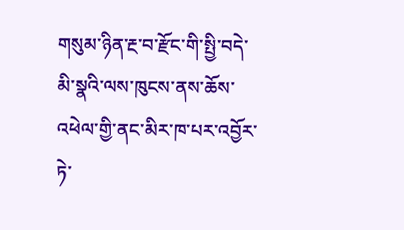གསུམ་ཉིན་རྔ་བ་རྫོང་གི་སྤྱི་བདེ་མི་སྣའི་ལས་ཁུངས་ནས་ཆོས་འཕེལ་གྱི་ནང་མིར་ཁ་པར་འབྱོར་ཏེ་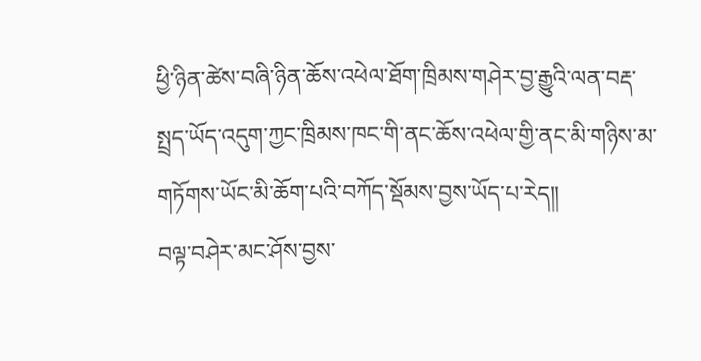ཕྱི་ཉིན་ཚེས་བཞི་ཉིན་ཆོས་འཕེལ་ཐོག་ཁྲིམས་གཤེར་བྱ་རྒྱུའི་ལན་བརྡ་སྤྲད་ཡོད་འདུག་ཀྱང་ཁྲིམས་ཁང་གི་ནང་ཆོས་འཕེལ་གྱི་ནང་མི་གཉིས་མ་གཏོགས་ཡོང་མི་ཆོག་པའི་བཀོད་སྡོམས་བྱས་ཡོད་པ་རེད༎
བལྟ་བཤེར་མང་ཤོས་བྱས་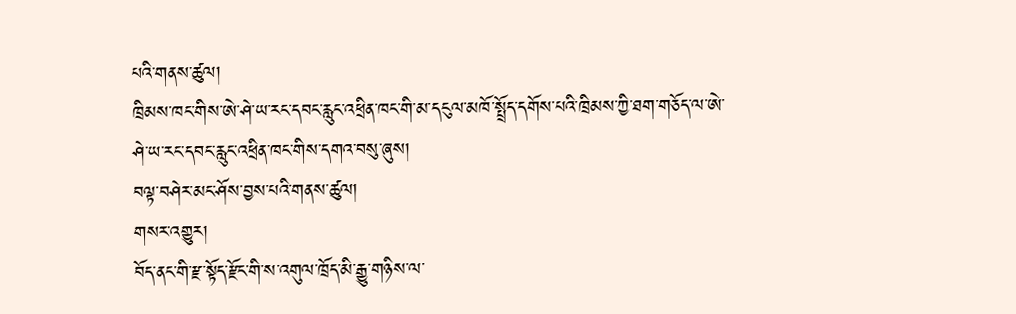པའི་གནས་ཚུལ།
ཁྲིམས་ཁང་གིས་ཨེ་ཤེ་ཡ་རང་དབང་རླུང་འཕྲིན་ཁང་གི་མ་དངུལ་མཁོ་སྤྲོད་དགོས་པའི་ཁྲིམས་ཀྱི་ཐག་གཅོད་ལ་ཨེ་ཤེ་ཡ་རང་དབང་རླུང་འཕྲིན་ཁང་གིས་དགའ་བསུ་ཞུས།
བལྟ་བཤེར་མང་ཤོས་བྱས་པའི་གནས་ཚུལ།
གསར་འགྱུར།
བོད་ནང་གི་རྫ་སྟོད་རྫོང་གི་ས་འགུལ་ཁྲོད་མི་རྒྱུ་གཉིས་ལ་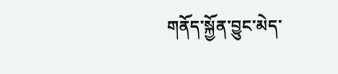གནོད་སྐྱོན་བྱུང་མེད་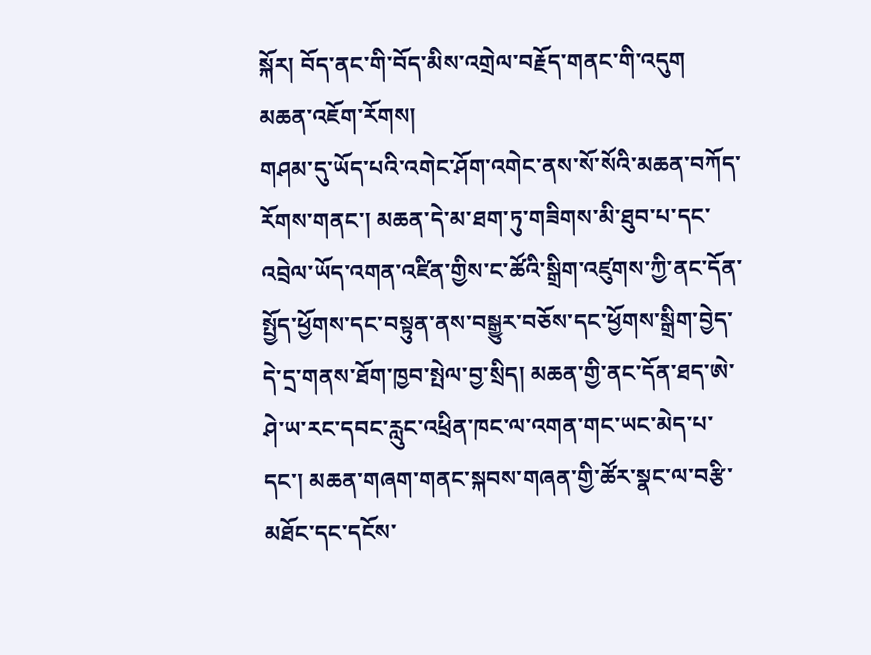སྐོར། བོད་ནང་གི་བོད་མིས་འགྲེལ་བརྗོད་གནང་གི་འདུག
མཆན་འཇོག་རོགས།
གཤམ་དུ་ཡོད་པའི་འགེང་ཤོག་འགེང་ནས་སོ་སོའི་མཆན་བཀོད་རོགས་གནང་། མཆན་དེ་མ་ཐག་ཏུ་གཟིགས་མི་ཐུབ་པ་དང་འབྲེལ་ཡོད་འགན་འཛིན་གྱིས་ང་ཚོའི་སྒྲིག་འཛུགས་ཀྱི་ནང་དོན་སྤྱོད་ཕྱོགས་དང་བསྟུན་ནས་བསྒྱུར་བཅོས་དང་ཕྱོགས་སྒྲིག་བྱེད་དེ་དྲ་གནས་ཐོག་ཁྱབ་སྤེལ་བྱ་སྲིད། མཆན་གྱི་ནང་དོན་ཐད་ཨེ་ཤེ་ཡ་རང་དབང་རླུང་འཕྲིན་ཁང་ལ་འགན་གང་ཡང་མེད་པ་དང་། མཆན་གཞག་གནང་སྐབས་གཞན་གྱི་ཚོར་སྣང་ལ་བརྩི་མཐོང་དང་དངོས་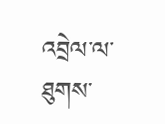འབྲེལ་ལ་ཐུགས་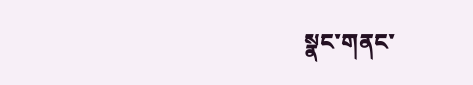སྣང་གནང་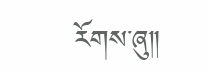རོགས་ཞུ༎